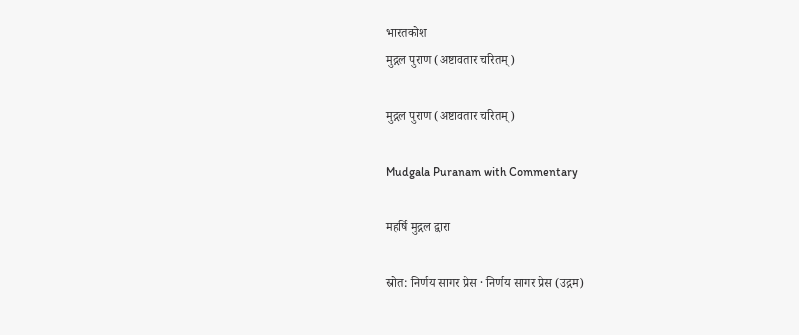भारतकोश
मुद्गल पुराण (अष्टावतार चरितम्)

मुद्गल पुराण (अष्टावतार चरितम्)

Mudgala Puranam with Commentary

महर्षि मुद्गल द्वारा

स्रोत: निर्णय सागर प्रेस · निर्णय सागर प्रेस (उद्गम)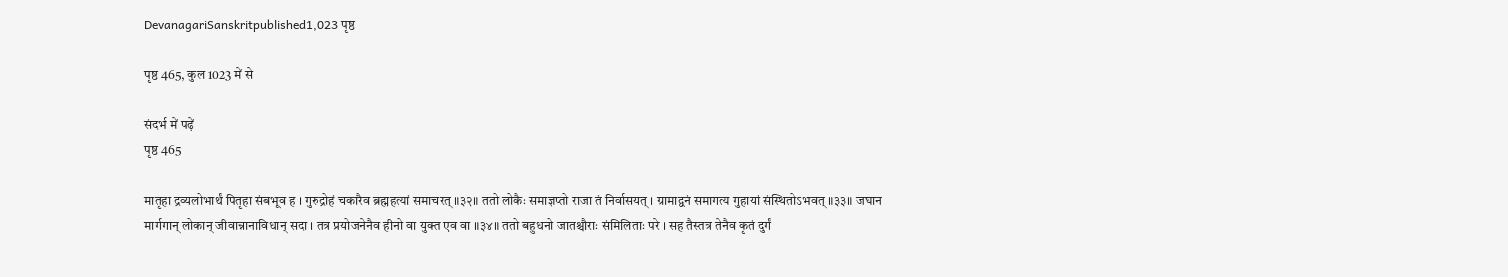DevanagariSanskritpublished1,023 पृष्ठ

पृष्ठ 465, कुल 1023 में से

संदर्भ में पढ़ें
पृष्ठ 465

मातृहा द्रव्यलोभार्थं पितृहा संबभूव ह । गुरुद्रोहं चकारैव ब्रह्महत्यां समाचरत् ॥३२॥ ततो लोकैः समाज्ञप्तो राजा तं निर्वासयत् । ग्रामाद्वनं समागत्य गुहायां संस्थितोऽभवत् ॥३३॥ जघान मार्गगान् लोकान् जीवान्नानाविधान् सदा । तत्र प्रयोजनेनैव हीनो वा युक्त एव वा ॥३४॥ ततो बहुधनो जातश्चौराः संमिलिताः परे । सह तैस्तत्र तेनैव कृतं दुर्गं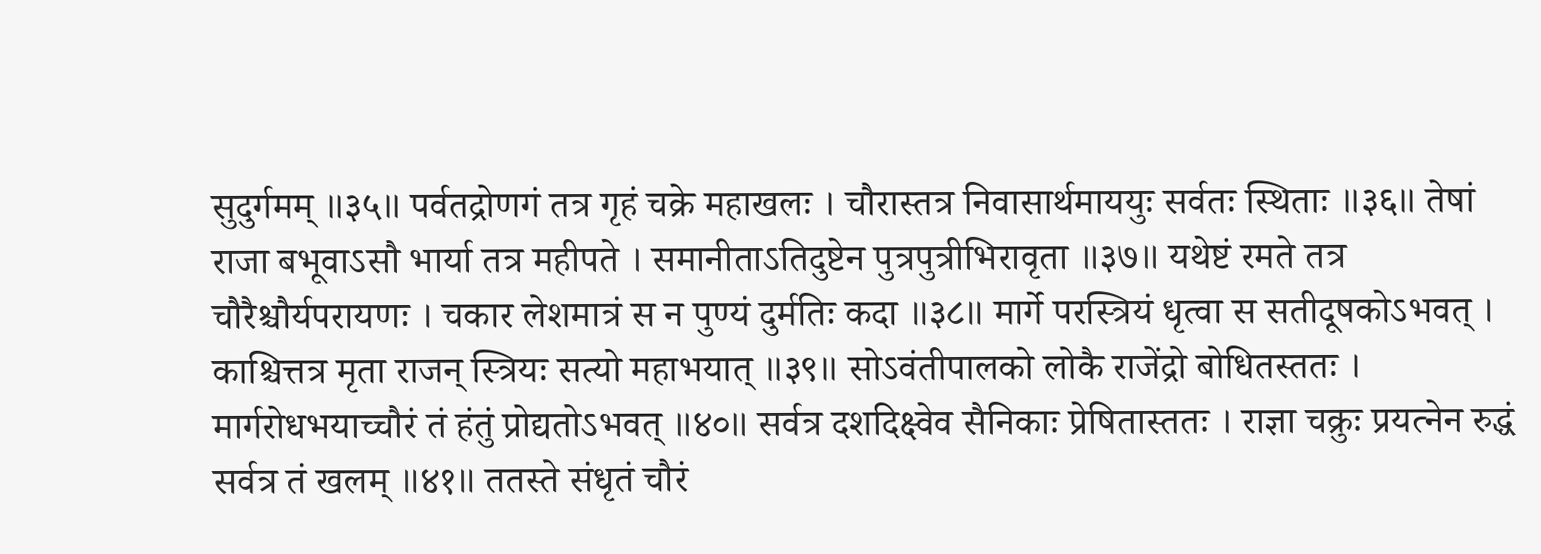सुदुर्गमम् ॥३५॥ पर्वतद्रोणगं तत्र गृहं चक्रे महाखलः । चौरास्तत्र निवासार्थमाययुः सर्वतः स्थिताः ॥३६॥ तेषां राजा बभूवाऽसौ भार्या तत्र महीपते । समानीताऽतिदुष्टेन पुत्रपुत्रीभिरावृता ॥३७॥ यथेष्टं रमते तत्र चौरैश्चौर्यपरायणः । चकार लेशमात्रं स न पुण्यं दुर्मतिः कदा ॥३८॥ मार्गे परस्त्रियं धृत्वा स सतीदूषकोऽभवत् । काश्चित्तत्र मृता राजन् स्त्रियः सत्यो महाभयात् ॥३९॥ सोऽवंतीपालको लोकै राजेंद्रो बोधितस्ततः । मार्गरोधभयाच्चौरं तं हंतुं प्रोद्यतोऽभवत् ॥४०॥ सर्वत्र दशदिक्ष्वेव सैनिकाः प्रेषितास्ततः । राज्ञा चक्रुः प्रयत्नेन रुद्धं सर्वत्र तं खलम् ॥४१॥ ततस्ते संधृतं चौरं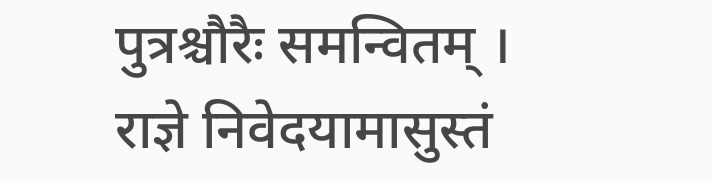पुत्रश्चौरैः समन्वितम् । राज्ञे निवेदयामासुस्तं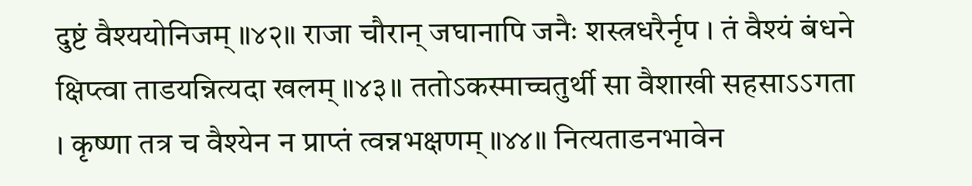दुष्टं वैश्ययोनिजम् ॥४२॥ राजा चौरान् जघानापि जनैः शस्त्रधरैर्नृप । तं वैश्यं बंधने क्षिप्त्वा ताडयन्नित्यदा खलम् ॥४३॥ ततोऽकस्माच्चतुर्थी सा वैशाखी सहसाऽऽगता । कृष्णा तत्र च वैश्येन न प्राप्तं त्वन्नभक्षणम् ॥४४॥ नित्यताडनभावेन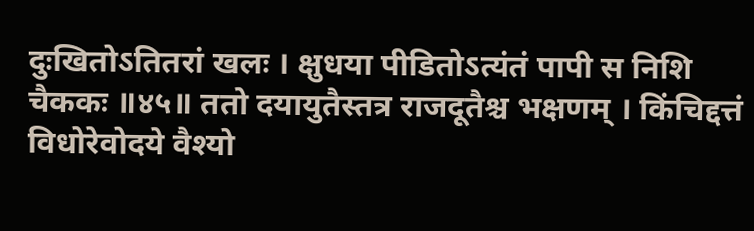दुःखितोऽतितरां खलः । क्षुधया पीडितोऽत्यंतं पापी स निशि चैककः ॥४५॥ ततो दयायुतैस्तत्र राजदूतैश्च भक्षणम् । किंचिद्दत्तं विधोरेवोदये वैश्यो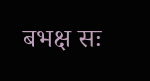बभक्ष सः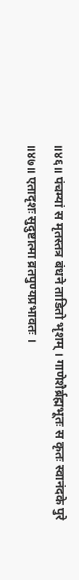॥४६॥ पंचम्यां स मृतस्तत्र बंधने ताडितो भृशम् । गाणेशैर्ब्रह्मभूतः स कृतः स्वानंदके पुरे ॥४७॥ एतादृशः सुदुष्टात्मा व्रतपुण्यप्रभावतः ।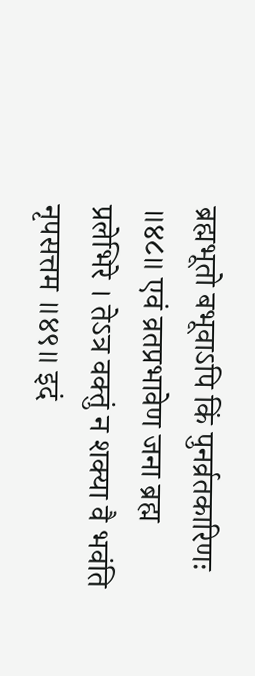ब्रह्मभूतो बभूवाऽपि किं पुनर्व्रतकारिणः ॥४८॥ एवं व्रतप्रभावेण जना ब्रह्म प्रलेभिरे । तेऽत्र वक्तुं न शक्या वै भवंति नृपसत्तम ॥४९॥ इदं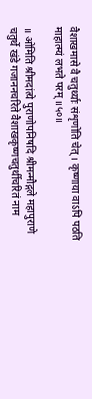वैशाखमासे वै चतुर्थ्याः संशृणोति चेत् । कृष्णाया वाऽपि पठति माहात्म्यं लभते परम् ॥५०॥

॥ ओमिति श्रीमदांत्ये पुराणोपनिषदि श्रीमन्मौद्गले महापुराणे चतुर्थे खंडे गजाननचरिते वैशाखकृष्णचतुर्थीचरितं नाम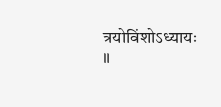त्रयोविंशोऽध्यायः ॥